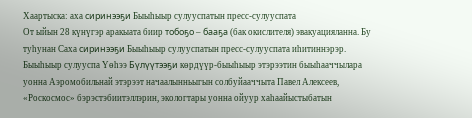Хаартыска: аха сиринээҕи Быыһыыр сулууспатын пресс-сулууспата
От ыйын 28 күнүгэр аракыата биир тобоҕо – бааҕа (бак окислителя) эвакуацияланна. Бу туһунан Саха сиринээҕи Быыһыыр сулууспатын пресс-сулууспата иһитиннэрэр.
Быыһыыр сулууспа Үөһээ Бүлүүтээҕи көрдүүр-быыһыыр этэрээтин быыһааччылара уонна Аэромобильнай этэрээт начаалынньыгын солбуйааччыта Павел Алексеев, «Роскосмос» бэрэстэбиитэллэрин, экологтары уонна ойуур хаһаайыстыбатын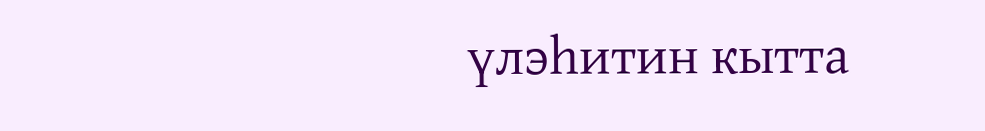үлэһитин кытта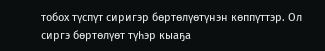тобох түспүт сиригэр бөртөлүөтүнэн көппүттэр. Ол сиргэ бөртөлүөт түһэр кыаҕа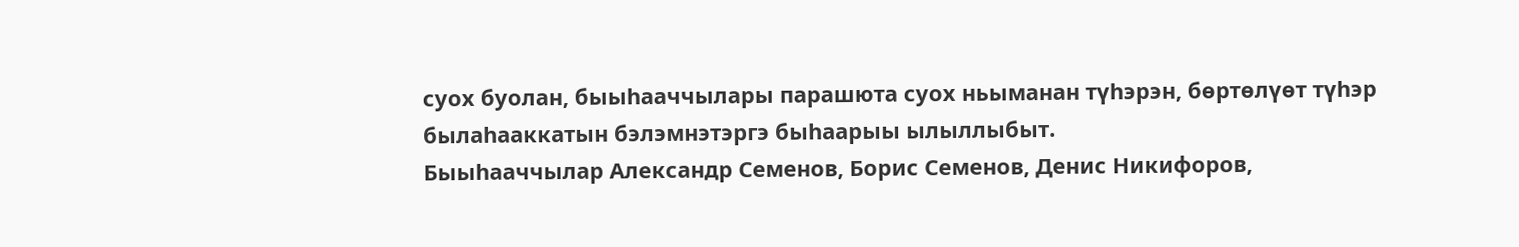суох буолан, быыһааччылары парашюта суох ньыманан түһэрэн, бөртөлүөт түһэр былаһааккатын бэлэмнэтэргэ быһаарыы ылыллыбыт.
Быыһааччылар Александр Семенов, Борис Семенов, Денис Никифоров,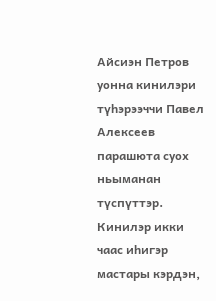Айсиэн Петров уонна кинилэри түһэрээччи Павел Алексеев парашюта суох ньыманан түспүттэр. Кинилэр икки чаас иһигэр мастары кэрдэн,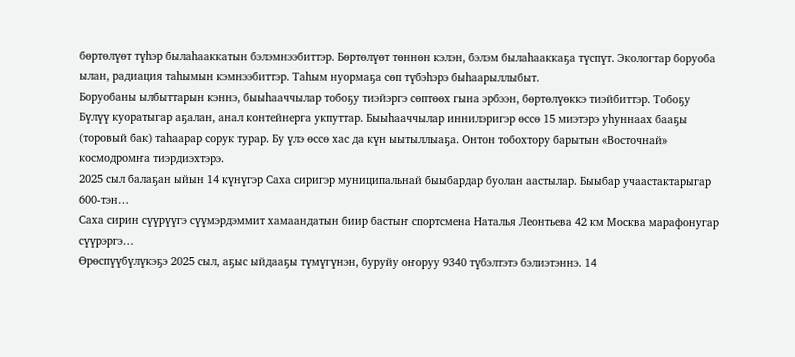бөртөлүөт түһэр былаһааккатын бэлэмнээбиттэр. Бөртөлүөт төннөн кэлэн, бэлэм былаһааккаҕа түспүт. Экологтар боруоба ылан, радиация таһымын кэмнээбиттэр. Таһым нуормаҕа сөп түбэһэрэ быһаарыллыбыт.
Боруобаны ылбыттарын кэннэ, быыһааччылар тобоҕу тиэйэргэ сөптөөх гына эрбээн, бөртөлүөккэ тиэйбиттэр. Тобоҕу Бүлүү куоратыгар аҕалан, анал контейнерга укпуттар. Быыһааччылар иннилэригэр өссө 15 миэтэрэ уһуннаах бааҕы (торовый бак) таһаарар сорук турар. Бу үлэ өссө хас да күн ыытыллыаҕа. Онтон тобохтору барытын «Восточнай» космодромҥа тиэрдиэхтэрэ.
2025 сыл балаҕан ыйын 14 күнүгэр Саха сиригэр муниципальнай быыбардар буолан аастылар. Быыбар учаастактарыгар 600-тэн…
Саха сирин сүүрүүгэ сүүмэрдэммит хамаандатын биир бастыҥ спортсмена Наталья Леонтьева 42 км Москва марафонугар сүүрэргэ…
Өрөспүүбүлүкэҕэ 2025 сыл, аҕыс ыйдааҕы түмүгүнэн, буруйу оҥоруу 9340 түбэлтэтэ бэлиэтэннэ. 14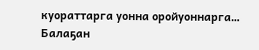куораттарга уонна оройуоннарга…
Балаҕан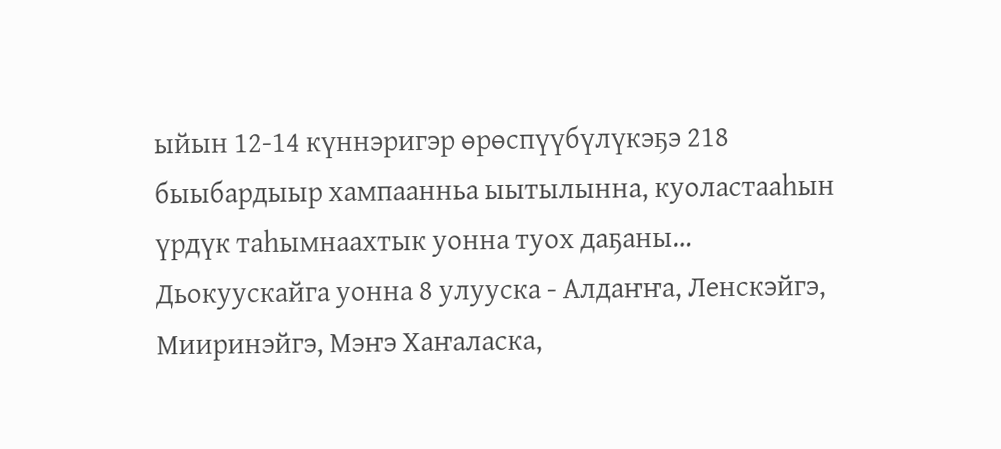ыйын 12-14 күннэригэр өрөспүүбүлүкэҕэ 218 быыбардыыр хампаанньа ыытылынна, куоластааһын үрдүк таһымнаахтык уонна туох даҕаны…
Дьокуускайга уонна 8 улууска - Алдаҥҥа, Ленскэйгэ, Мииринэйгэ, Мэҥэ Хаҥаласка,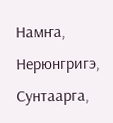Намҥа, Нерюнгригэ, Сунтаарга,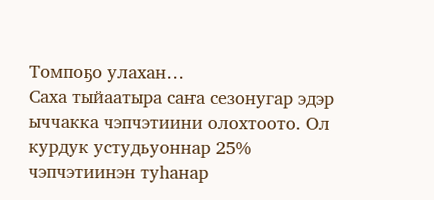Томпоҕо улахан…
Саха тыйаатыра саҥа сезонугар эдэр ыччакка чэпчэтиини олохтоото. Ол курдук устудьуоннар 25% чэпчэтиинэн туһанар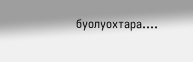буолуохтара.…